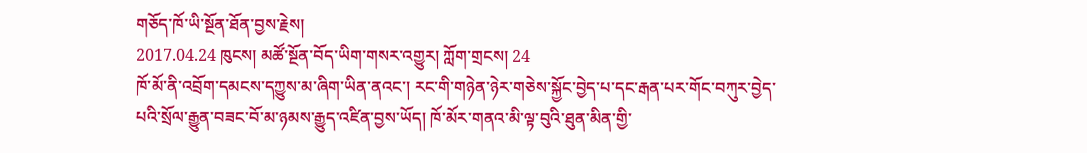གཅོད་ཁོ་ཡི་སྔོན་ཐོན་བྱས་རྗེས།
2017.04.24 ཁུངས། མཚོ་སྔོན་བོད་ཡིག་གསར་འགྱུར། ཀློག་གྲངས། 24
ཁོ་མོ་ནི་འབྲོག་དམངས་དཀྱུས་མ་ཞིག་ཡིན་ནའང་། རང་གི་གཉེན་ཉེར་གཅེས་སྐྱོང་བྱེད་པ་དང་རྒན་པར་གོང་བཀུར་བྱེད་པའི་སྲོལ་རྒྱུན་བཟང་བོ་མ་ཉམས་རྒྱུད་འཛིན་བྱས་ཡོད། ཁོ་མོར་གནའ་མི་ལྟ་བུའི་ཐུན་མིན་གྱི་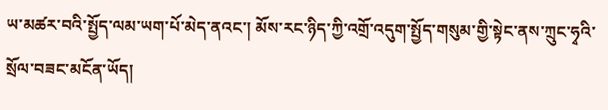ཡ་མཚར་བའི་སྤྱོད་ལམ་ཡག་པོ་མེད་ནའང་། མོས་རང་ཉིད་ཀྱི་འགྲོ་འདུག་སྤྱོད་གསུམ་གྱི་སྟེང་ནས་ཀྲུང་ཧྭའི་སྲོལ་བཟང་མངོན་ཡོད།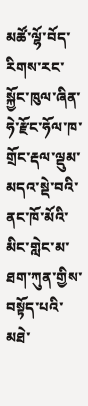མཚོ་ལྷོ་བོད་རིགས་རང་སྐྱོང་ཁུལ་ཞིན་ཧེ་རྫོང་ཧོལ་ཁ་གྲོང་རྡལ་ལྡུམ་མདའ་སྡེ་བའི་ནང་ཁོ་མོའི་མིང་གླེང་མ་ཐག་ཀུན་གྱིས་བསྟོད་པའི་མཐེ་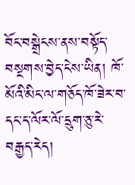བོང་བསྒྲེངས་ནས་བསྟོད་བསྔགས་བྱེད་ངེས་ཡིན། ཁོ་མོའི་མིང་ལ་གཅོད་ཁོ་ཟེར་བ་དང་ད་ལོར་ལོ་དྲུག་ཅུ་རེ་བརྒྱད་རེད།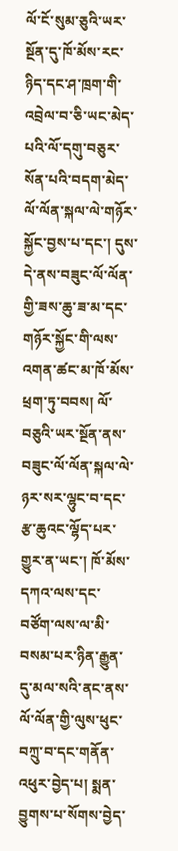ལོ་ངོ་སུམ་ཅུའི་ཡར་སྔོན་དུ་ཁོ་མོས་རང་ཉིད་དང་ཤ་ཁྲག་གི་འབྲེལ་བ་ཅི་ཡང་མེད་པའི་ལོ་དགུ་བཅུར་སོན་པའི་བདག་མེད་ལོ་ལོན་སྐལ་ལེ་གཉོར་སྐྱོང་བྱས་པ་དང་། དུས་དེ་ནས་བཟུང་ལོ་ལོན་གྱི་ཟས་ཆུ་ཟ་མ་དང་གཉོར་སྐྱོང་གི་ལས་འགན་ཚང་མ་ཁོ་མོས་ཕྲག་ཏུ་བབས། ལོ་བཅུའི་ཡར་སྔོན་ནས་བཟུང་ལོ་ལོན་སྐལ་ལེ་ཉར་སར་ལྷུང་བ་དང་རྩ་ཆུའང་ལྷོད་པར་གྱུར་ན་ཡང་། ཁོ་མོས་དཀའ་ལས་དང་བཙོག་ལས་ལ་མི་བསམ་པར་ཉིན་རྒྱུན་དུ་མལ་སའི་ནང་ནས་ལོ་ལོན་གྱི་ལུས་ཕུང་བཀྲུ་བ་དང་གནོན་འཕུར་བྱེད་པ། སྨན་བྱུགས་པ་སོགས་བྱེད་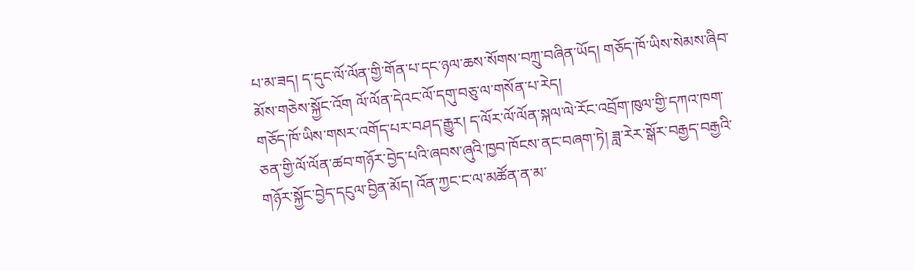པ་མ་ཟད། ད་དུང་ལོ་ལོན་གྱི་གོན་པ་དང་ཉལ་ཆས་སོགས་བཀྲུ་བཞིན་ཡོད། གཅོད་ཁོ་ཡིས་སེམས་ཞིབ་མོས་གཅེས་སྐྱོང་འོག ལོ་ལོན་དེའང་ལོ་དགུ་བཅུ་ལ་གསོན་པ་རེད།
གཅོད་ཁོ་ཡིས་གསར་འགོད་པར་བཤད་རྒྱུར། ད་ལོར་ལོ་ལོན་སྐལ་ལེ་རོང་འབྲོག་ཁུལ་གྱི་དཀའ་ཁག་ཅན་གྱི་ལོ་ལོན་ཚབ་གཉོར་བྱེད་པའི་ཞབས་ཞུའི་ཁྱབ་ཁོངས་ནང་བཞག་ཏེ། ཟླ་རེར་སྒོར་བརྒྱད་བརྒྱའི་གཉོར་སྐྱོང་བྱེད་དངུལ་བྱིན་མོད། འོན་ཀྱང་ང་ལ་མཚོན་ན་མ་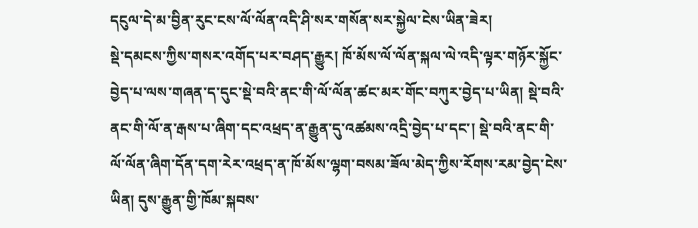དངུལ་དེ་མ་བྱིན་རུང་ངས་ལོ་ལོན་འདི་ཤི་སར་གསོན་སར་སྐྱེལ་ངེས་ཡིན་ཟེར།
སྡེ་དམངས་ཀྱིས་གསར་འགོད་པར་བཤད་རྒྱུར། ཁོ་མོས་ལོ་ལོན་སྐལ་ལེ་འདི་ལྟར་གཉོར་སྐྱོང་བྱེད་པ་ལས་གཞན་ད་དུང་སྡེ་བའི་ནང་གི་ལོ་ལོན་ཚང་མར་གོང་བཀུར་བྱེད་པ་ཡིན། སྡེ་བའི་ནང་གི་ལོ་ན་རྒས་པ་ཞིག་དང་འཕྲད་ན་རྒྱུན་དུ་འཚམས་འདྲི་བྱེད་པ་དང་། སྡེ་བའི་ནང་གི་ལོ་ལོན་ཞིག་དོན་དག་རེར་འཕྲད་ན་ཁོ་མོས་ལྷག་བསམ་ཟོལ་མེད་ཀྱིས་རོགས་རམ་བྱེད་ངེས་ཡིན། དུས་རྒྱུན་གྱི་ཁོམ་སྐབས་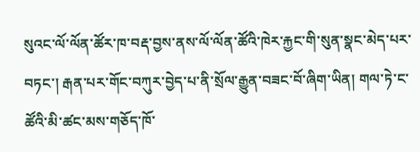སུའང་ལོ་ལོན་ཚོར་ཁ་བརྡ་བྱས་ནས་ལོ་ལོན་ཚོའི་ཁེར་རྐྱང་གི་སུན་སྣང་མེད་པར་བཏང་། རྒན་པར་གོང་བཀུར་བྱེད་པ་ནི་སྲོལ་རྒྱུན་བཟང་བོ་ཞིག་ཡིན། གལ་ཏེ་ང་ཚོའི་མི་ཚང་མས་གཅོད་ཁོ་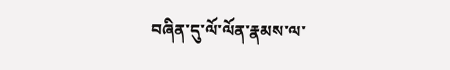བཞིན་དུ་ལོ་ལོན་རྣམས་ལ་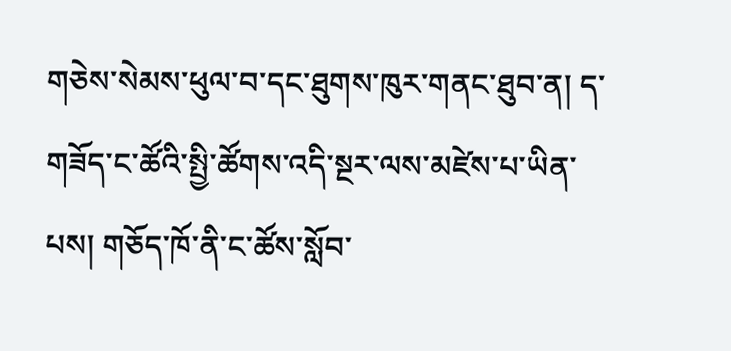གཅེས་སེམས་ཕུལ་བ་དང་ཐུགས་ཁུར་གནང་ཐུབ་ན། ད་གཟོད་ང་ཚོའི་སྤྱི་ཚོགས་འདི་སྔར་ལས་མཛེས་པ་ཡིན་པས། གཅོད་ཁོ་ནི་ང་ཚོས་སློབ་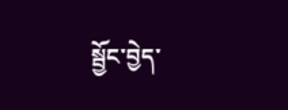སྦྱོང་བྱེད་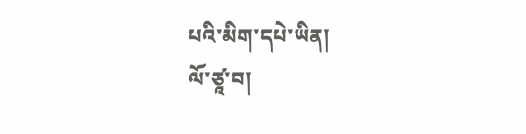པའི་མིག་དཔེ་ཡིན།
ལོ་ཙཱ་བ།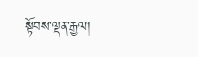སྟོབས་ལྡན་རྒྱལ།